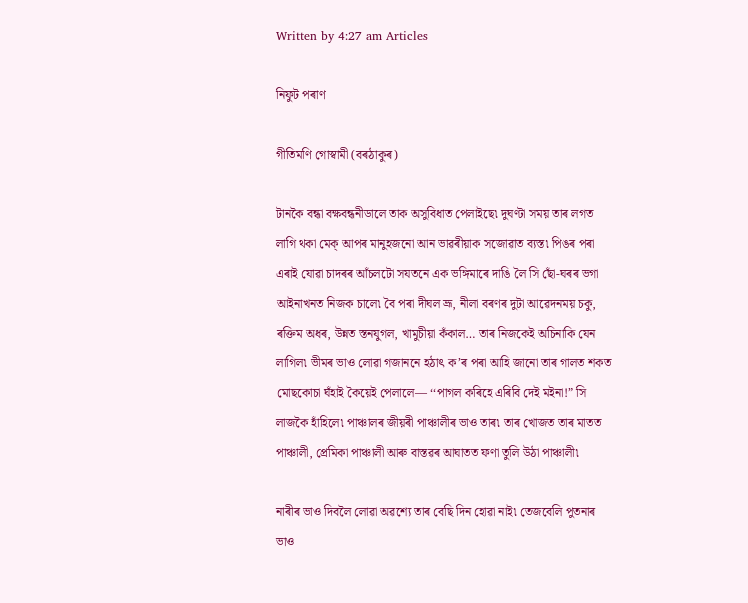Written by 4:27 am Articles

নিফুট পৰাণ

গীতিমণি গোস্বামী (বৰঠাকুৰ)

টানকৈ বন্ধা বক্ষবন্ধনীডালে তাক অসুবিধাত পেলাইছে৷ দুঘণ্টা সময় তাৰ লগত লাগি থকা মেক্‌ আপৰ মানুহজনো আন ভাৱৰীয়াক সজোৱাত ব্যস্ত৷ পিঙৰ পৰা এৰাই যোৱা চাদৰৰ আঁচলটো সযতনে এক ভঙ্গিমাৰে দাঙি লৈ সি ছোঁ-ঘৰৰ ভগা আইনাখনত নিজক চালে৷ বৈ পৰা দীঘল ভ্ৰূ, নীলা বৰণৰ দুটা আৱে‍দনময় চকু, ৰক্তিম অধৰ, উন্নত স্তনযুগল, খামুচীয়া কঁকাল… তাৰ নিজকেই অচিনাকি যেন লাগিল৷ ভীমৰ ভাও লোৱা গজাননে হঠাৎ ক’ৰ পৰা আহি জানো তাৰ গালত শকত মোছকোচা ঘঁহাই কৈয়েই পেলালে— ‘‘পাগল কৰিহে এৰিবি দেই মইনা!” সি লাজকৈ হাঁহিলে৷ পাঞ্চালৰ জীয়ৰী পাঞ্চালীৰ ভাও তাৰ৷ তাৰ খোজত তাৰ মাতত পাঞ্চালী, প্ৰেমিকা পাঞ্চালী আৰু বাস্তৱৰ আঘাতত ফণা তুলি উঠা পাঞ্চালী৷

নাৰীৰ ভাও দিবলৈ লোৱা অৱশ্যে তাৰ বেছি দিন হোৱা নাই৷ তেজবেলি পুতনাৰ ভাও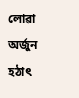লোৱা অৰ্জুন হঠাৎ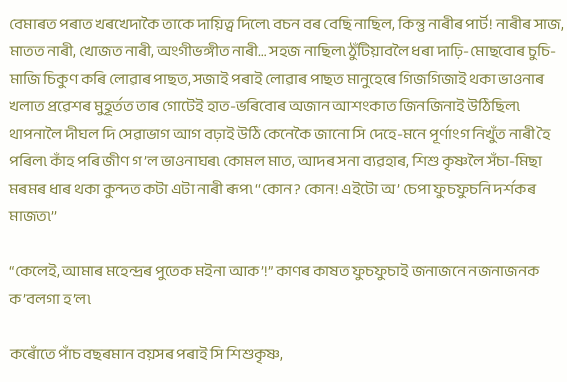বেমাৰত পৰাত খৰখেদাকৈ তাকে দায়িত্ব দিলে৷ বচন বৰ বেছি নাছিল, কিন্তু নাৰীৰ পাৰ্ট! নাৰীৰ সাজ, মাতত নাৰী, খোজত নাৰী, অংগীভঙ্গীত নাৰী… সহজ নাছিল৷ ঠুঁটিয়াবলৈ ধৰা দাঢ়ি-মোছবোৰ চুচি-মাজি চিকুণ কৰি লোৱাৰ পাছত, সজাই পৰাই লোৱাৰ পাছত মানুহেৰে গিজগিজাই থকা ভাওনাৰ খলাত প্ৰৱেশৰ মুহূৰ্তত তাৰ গোটেই হাত-ভৰিবোৰ অজান আশংকাত জিনজিনাই উঠিছিল৷ থাপনালৈ দীঘল দি সেৱাভাগ আগ বঢ়াই উঠি কেনেকৈ জানো সি দেহে-মনে পূৰ্ণাংগ নিখুঁত নাৰী হৈ পৰিল৷ কাঁহ পৰি জীণ গ’ল ভাওনাঘৰ৷ কোমল মাত, আদৰ সনা ব্যৱহাৰ, শিশু কৃষ্ণলৈ সঁচা-মিছা মৰমৰ ধাৰ থকা কুন্দত কটা এটা নাৰী ৰূপ৷ ‘‘কোন? কোন! এইটো অ’ চেপা ফুচফুচনি দৰ্শকৰ মাজত৷’’

“কেলেই, আমাৰ মহেন্দ্ৰৰ পুতেক মইনা আক’!” কাণৰ কাষত ফুচফুচাই জনাজনে নজনাজনক ক’বলগা হ’ল৷

কৰোঁতে পাঁচ বছৰমান বয়সৰ পৰাই সি শিশুকৃষ্ণ,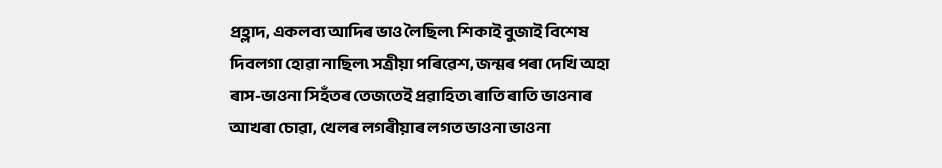প্ৰহ্লাদ, একলব্য আদিৰ ভাও লৈছিল৷ শিকাই বুজাই বিশেষ দিবলগা হোৱা নাছিল৷ সত্ৰীয়া পৰিৱেশ, জন্মৰ পৰা দেখি অহা ৰাস-ভাওনা সিহঁতৰ তেজতেই প্ৰৱাহিত৷ ৰাতি ৰাতি ভাওনাৰ আখৰা চোৱা, খেলৰ লগৰীয়াৰ লগত ভাওনা ভাওনা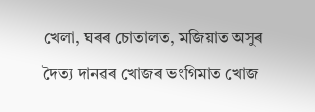খেলা, ঘৰৰ চোতালত, মজিয়াত অসুৰ দৈত্য দানৱৰ খোজৰ ভংগিমাত খোজ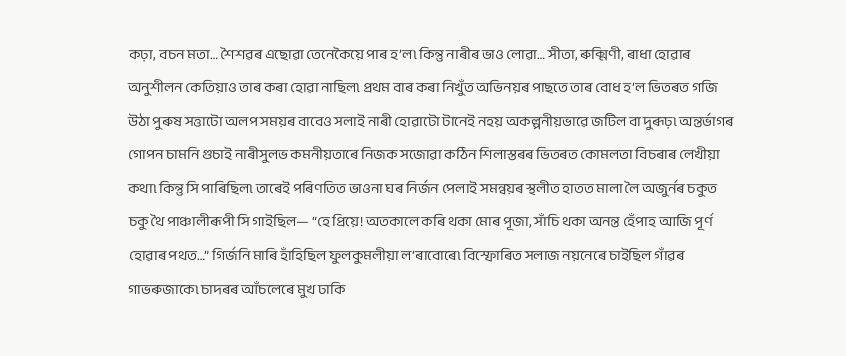কঢ়া, বচন মতা… শৈশৱৰ এছোৱা তেনেকৈয়ে পাৰ হ’ল৷ কিন্তু নাৰীৰ ভাও লোৱা… সীতা, ৰুক্মিণী, ৰাধা হোৱাৰ অনুশীলন কেতিয়াও তাৰ কৰা হোৱা নাছিল৷ প্ৰথম বাৰ কৰা নিখুঁত অভিনয়ৰ পাছতে তাৰ বোধ হ’ল ভিতৰত গজি উঠা পুৰুষ সত্তাটো অলপ সময়ৰ বাবেও সলাই নাৰী হোৱাটো টানেই নহয় অকল্পনীয়ভাৱে জটিল বা দুৰূঢ়৷ অন্তৰ্ভাগৰ গোপন চামনি গুচাই নাৰীসুলভ কমনীয়তাৰে নিজক সজোৱা কঠিন শিলাস্তৰৰ ভিতৰত কোমলতা বিচৰাৰ লেখীয়া কথা৷ কিন্তু সি পাৰিছিল৷ তাৰেই পৰিণতিত ভাওনা ঘৰ নিৰ্জন পেলাই সমন্বয়ৰ স্থলীত হাতত মালা লৈ অজুৰ্নৰ চকুত চকু থৈ পাঞ্চালীৰূপী সি গাইছিল— “হে প্ৰিয়ে! অতকালে কৰি থকা মোৰ পূজা, সাঁচি থকা অনন্ত হেঁপাহ আজি পূৰ্ণ হোৱাৰ পথত…” গিৰ্জনি মাৰি হাঁহিছিল ফুলকুমলীয়া ল’ৰাবোৰে৷ বিস্ফোৰিত সলাজ নয়নেৰে চাইছিল গাঁৱৰ গাভৰুজাকে৷ চাদৰৰ আঁচলেৰে মুখ ঢাকি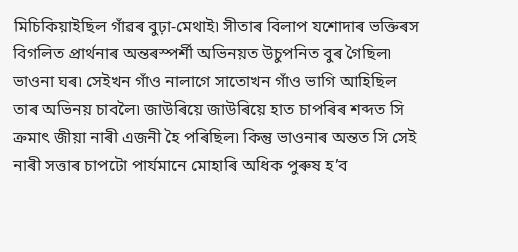মিচিকিয়াইছিল গাঁৱৰ বুঢ়া-মেথাই৷ সীতাৰ বিলাপ যশোদাৰ ভক্তিৰস বিগলিত প্ৰাৰ্থনাৰ অন্তৰস্পৰ্শী অভিনয়ত উচুপনিত বুৰ গৈছিল৷ ভাওনা ঘৰ৷ সেইখন গাঁও নালাগে সাতোখন গাঁও ভাগি আহিছিল তাৰ অভিনয় চাবলৈ৷ জাউৰিয়ে‍ জাউৰিয়ে‍ হাত চাপৰিৰ শব্দত সি ক্ৰমাৎ জীয়া নাৰী এজনী হৈ পৰিছিল৷ কিন্তু ভাওনাৰ অন্তত সি সেই নাৰী সত্তাৰ চাপটো পাৰ্যমানে মোহাৰি অধিক পুৰুষ হ’ব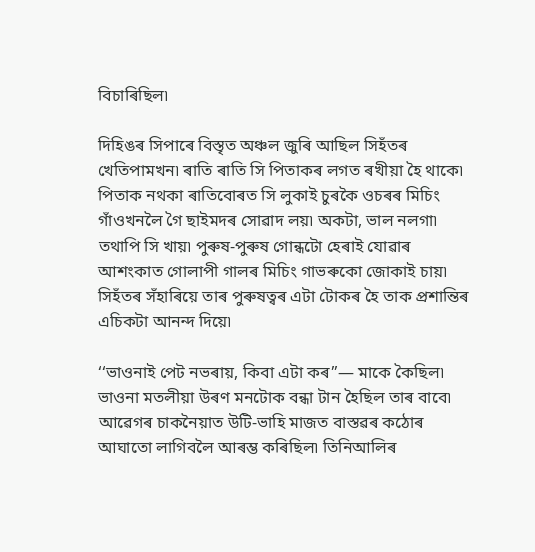বিচাৰিছিল৷

দিহিঙৰ সিপাৰে বিস্তৃত অঞ্চল জুৰি আছিল সিহঁতৰ খেতিপামখন৷ ৰাতি ৰাতি সি পিতাকৰ লগত ৰখীয়া হৈ থাকে৷ পিতাক নথকা ৰাতিবোৰত সি লুকাই চুৰকৈ ওচৰৰ মিচিং গাঁওখনলৈ গৈ ছাইমদৰ সোৱাদ লয়৷ অকটা, ভাল নলগা৷ তথাপি সি খায়৷ পুৰুষ-পুৰুষ গোন্ধটো হেৰাই যোৱাৰ আশংকাত গোলাপী গালৰ মিচিং গাভৰুকো জোকাই চায়৷ সিহঁতৰ সঁহাৰিয়ে তাৰ পুৰুষত্বৰ এটা টোকৰ হৈ তাক প্ৰশান্তিৰ এচিকটা আনন্দ দিয়ে৷

‘‘ভাওনাই পেট নভৰায়, কিবা এটা কৰ’’— মাকে কৈছিল৷ ভাওনা মতলীয়া উৰণ মনটোক বন্ধা টান হৈছিল তাৰ বাবে৷ আৱেগৰ চাকনৈয়াত উটি-ভাহি মাজত বাস্তৱৰ কঠোৰ আঘাতো লাগিবলৈ আৰম্ভ কৰিছিল৷ তিনিআলিৰ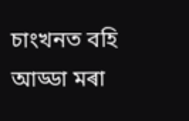চাংখনত বহি আড্ডা মৰা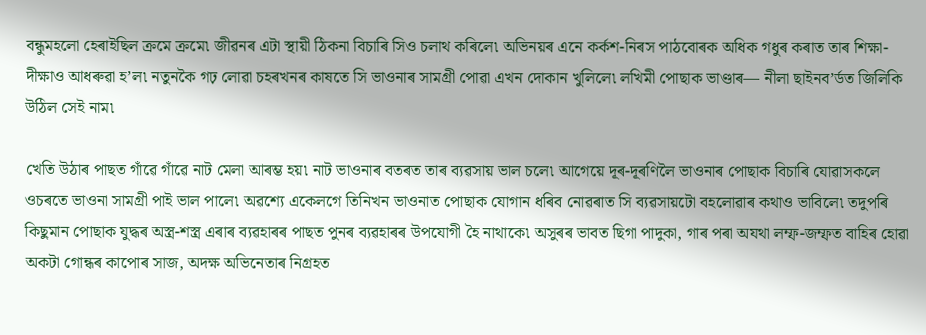বন্ধুমহলো হেৰাইছিল ক্ৰমে ক্ৰমে৷ জীৱনৰ এটা স্থায়ী ঠিকনা বিচাৰি সিও চলাথ কৰিলে৷ অভিনয়ৰ এনে কৰ্কশ-নিৰস পাঠবোৰক অধিক গধুৰ কৰাত তাৰ শিক্ষা-দীক্ষাও আধৰুৱা হ’ল৷ নতুনকৈ গঢ় লোৱা চহৰখনৰ কাষতে সি ভাওনাৰ সামগ্ৰী পোৱা এখন দোকান খুলিলে৷ লখিমী পোছাক ভাণ্ডাৰ— নীলা ছাইনব’ৰ্ডত জিলিকি উঠিল সেই নাম৷

খেতি উঠাৰ পাছত গাঁৱে গাঁৱে নাট মেলা আৰম্ভ হয়৷ নাট ভাওনাৰ বতৰত তাৰ ব্যৱসায় ভাল চলে৷ আগেয়ে দূৰ-দূৰণিলৈ ভাওনাৰ পোছাক বিচাৰি যোৱাসকলে ওচৰতে ভাওনা সামগ্ৰী পাই ভাল পালে৷ অৱশ্যে একেলগে তিনিখন ভাওনাত পোছাক যোগান ধৰিব নোৱৰাত সি ব্যৱসায়টো বহলোৱাৰ কথাও ভাবিলে৷ তদুপৰি কিছুমান পোছাক যুদ্ধৰ অস্ত্ৰ-শস্ত্ৰ এৰাৰ ব্যৱহাৰৰ পাছত পুনৰ ব্যৱহাৰৰ উপযোগী হৈ নাথাকে৷ অসুৰৰ ভাবত ছিগা পাদুকা, গাৰ পৰা অযথা লম্ফ-জম্ফত বাহিৰ হোৱা অকটা গোন্ধৰ কাপোৰ সাজ, অদক্ষ অভিনেতাৰ নিগ্ৰহত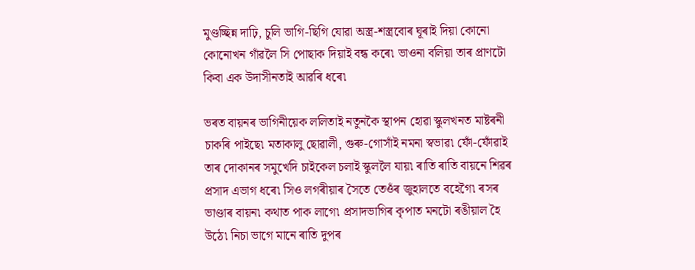মুণ্ডচ্ছিন্ন দাঢ়ি, চুলি ভাগি-ছিগি যোৱা অস্ত্ৰ-শস্ত্ৰবোৰ ঘূৰাই দিয়া কোনো কোনোখন গাঁৱলৈ সি পোছাক দিয়াই বন্ধ কৰে৷ ভাওনা বলিয়া তাৰ প্ৰাণটো কিবা এক উদাসীনতাই আৱৰি ধৰে৷

ভৰত বায়নৰ ভাগিনীয়েক ললিতাই নতুনকৈ স্থাপন হোৱা স্কুলখনত মাষ্টৰনী চাকৰি পাইছে৷ মতাকালু ছোৱালী, গুৰু-গোসাঁই নমনা স্বভাৱ৷ ফোঁ-ফোঁৱাই তাৰ দোকানৰ সমুখেদি চাইকেল চলাই স্কুললৈ যায়৷ ৰাতি ৰাতি বায়নে শিৱৰ প্ৰসাদ এভাগ ধৰে৷ সিও লগৰীয়াৰ সৈতে তেওঁৰ জুহালতে বহেগৈ৷ ৰসৰ ভাণ্ডাৰ বায়ন৷ কথাত পাক লাগে৷ প্ৰসাদভাগিৰ কৃপাত মনটো ৰঙীয়াল হৈ উঠে৷ নিচা ভাগে মানে ৰাতি দুপৰ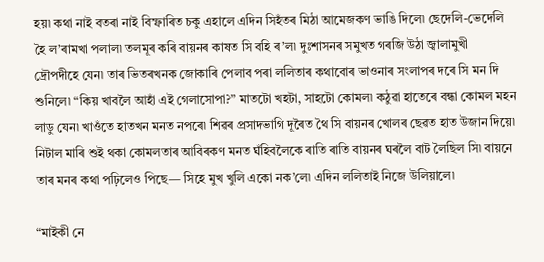হয়৷ কথা নাই বতৰা নাই বিস্ফাৰিত চকু এহালে এদিন সিহঁতৰ মিঠা আমেজকণ ভাঙি দিলে৷ ছেদেলি-ভেদেলি হৈ ল’ৰামখা পলাল৷ তলমূৰ কৰি বায়নৰ কাষত সি বহি ৰ’ল৷ দুঃশাসনৰ সমুখত গৰজি উঠা জ্বালামুখী দ্ৰৌপদীহে যেন৷ তাৰ ভিতৰখনক জোকাৰি পেলাব পৰা ললিতাৰ কথাবোৰ ভাওনাৰ সংলাপৰ দৰে সি মন দি শুনিলে৷ “কিয় খাবলৈ আহাঁ এই গেলাসোপা?” মাতটো খহটা, সাহটো কোমল৷ কঠুৱা হাতেৰে বন্ধা কোমল মহন লাডু যেন৷ খাওঁতে হাতখন মনত নপৰে৷ শিৱৰ প্ৰসাদভাগি দূৰৈত থৈ সি বায়নৰ খোলৰ ছেৱত হাত উজান দিয়ে৷ নিটাল মাৰি শুই থকা কোমলতাৰ আবিৰকণ মনত ঘঁহিবলৈকে ৰাতি ৰাতি বায়নৰ ঘৰলৈ বাট লৈছিল সি৷ বায়নে তাৰ মনৰ কথা পঢ়িলেও পিছে— সিহে মুখ খুলি একো নক’লে৷ এদিন ললিতাই নিজে উলিয়ালে৷

“মাইকী নে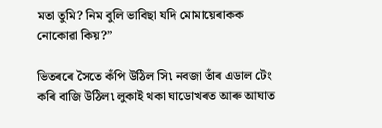মতা তুমি? নিম বুলি ভাবিছা যদি মোমায়েৰাকক নোকোৱা কিয়?”

ভিতৰৰে সৈতে কঁপি উঠিল সি৷ নবজা তাঁৰ এডাল টেং কৰি বাজি উঠিল৷ লুকাই থকা ঘাডোখৰত আৰু আঘাত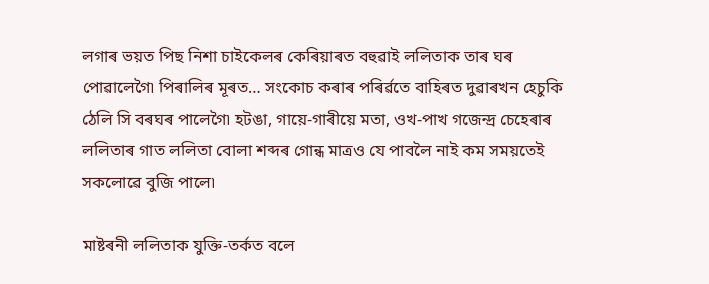লগাৰ ভয়ত পিছ নিশা চাইকেলৰ কেৰিয়াৰত বহুৱাই ললিতাক তাৰ ঘৰ পোৱালেগৈ৷ পিৰালিৰ মূৰত… সংকোচ কৰাৰ পৰিৰ্ৱতে বাহিৰত দুৱাৰখন হেচুকি ঠেলি সি বৰঘৰ পালেগৈ৷ হটঙা, গায়ে-গাৰীয়ে মতা, ওখ-পাখ গজেন্দ্ৰ চেহেৰাৰ ললিতাৰ গাত ললিতা বোলা শব্দৰ গোন্ধ মাত্ৰও যে পাবলৈ নাই কম সময়তেই সকলোৱে বুজি পালে৷

মাষ্টৰনী ললিতাক যুক্তি-তৰ্কত বলে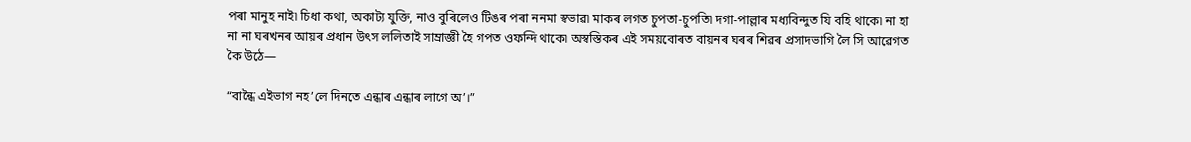পৰা মানুহ নাই৷ চিধা কথা, অকাট্য যুক্তি, নাও বুৰিলে‍ও টিঙৰ পৰা ননমা স্বভাৱ৷ মাকৰ লগত চুপতা-চুপতি৷ দগা-পাল্লাৰ মধ্যবিন্দুত যি বহি থাকে৷ না হা না না ঘৰখনৰ আয়ৰ প্ৰধান উৎস ললিতাই সাম্ৰাজ্ঞী হৈ গপত ওফন্দি থাকে৷ অস্বস্তিকৰ এই সময়বোৰত বায়নৰ ঘৰৰ শিৱৰ প্ৰসাদভাগি লৈ সি আৱেগত কৈ উঠে—

“বান্ধৈ এইভাগ নহ’লে দিনতে এন্ধাৰ এন্ধাৰ লাগে অ’।”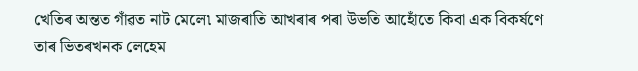খেতিৰ অন্তত গাঁৱত নাট মেলে৷ মাজৰাতি আখৰাৰ পৰা উভতি আহোঁতে কিবা এক বিকৰ্ষণে তাৰ ভিতৰখনক লেহেম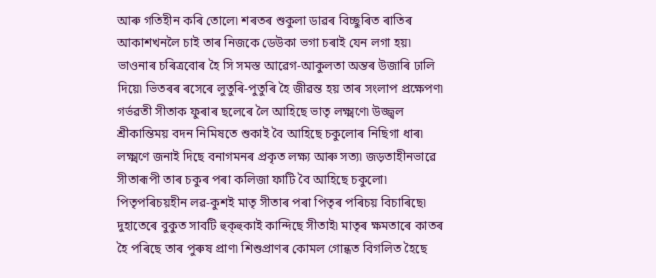আৰু গতিহীন কৰি তোলে৷ শৰতৰ শুকুলা ডাৱৰ বিচ্ছুৰিত ৰাতিৰ আকাশখনলৈ চাই তাৰ নিজকে ডেউকা ভগা চৰাই যেন লগা হয়৷ ভাওনাৰ চৰিত্ৰবোৰ হৈ সি সমস্ত আৱেগ-আকুলতা অন্তৰ উজাৰি ঢালি দিয়ে৷ ভিতৰৰ ৰসেৰে লুতুৰি-পুতুৰি হৈ জীৱন্ত হয় তাৰ সংলাপ প্ৰক্ষেপণ৷ গৰ্ভৱতী সীতাক ফুৰাৰ ছলেৰে লৈ আহিছে ভাতৃ লক্ষ্মণে৷ উজ্জ্বল শ্ৰীকান্তিময় বদন নিমিষতে শুকাই বৈ আহিছে চকুলোৰ নিছিগা ধাৰ৷ লক্ষ্মণে জনাই দিছে বনাগমনৰ প্ৰকৃত লক্ষ্য আৰু সত্য৷ জড়তাহীনভাৱে সীতাৰূপী তাৰ চকুৰ পৰা কলিজা ফাটি বৈ আহিছে চকুলো৷ পিতৃপৰিচয়হীন লৱ-কুশই মাতৃ সীতাৰ পৰা পিতৃৰ পৰিচয় বিচাৰিছে৷ দুহাতেৰে বুকুত সাবটি হুক্‌হুকাই কান্দিছে সীতাই৷ মাতৃৰ ক্ষমতাৰে কাতৰ হৈ পৰিছে তাৰ পুৰুষ প্ৰাণ৷ শিশুপ্ৰাণৰ কোমল গোন্ধত বিগলিত হৈছে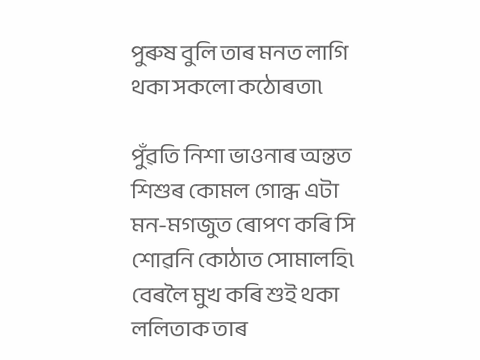পুৰুষ বুলি তাৰ মনত লাগি থকা সকলো কঠোৰতা৷

পুঁৱতি নিশা ভাওনাৰ অন্তত শিশুৰ কোমল গোন্ধ এটা মন-মগজুত ৰোপণ কৰি সি শোৱনি কোঠাত সোমালহি৷ বেৰলৈ মুখ কৰি শুই থকা ললিতাক তাৰ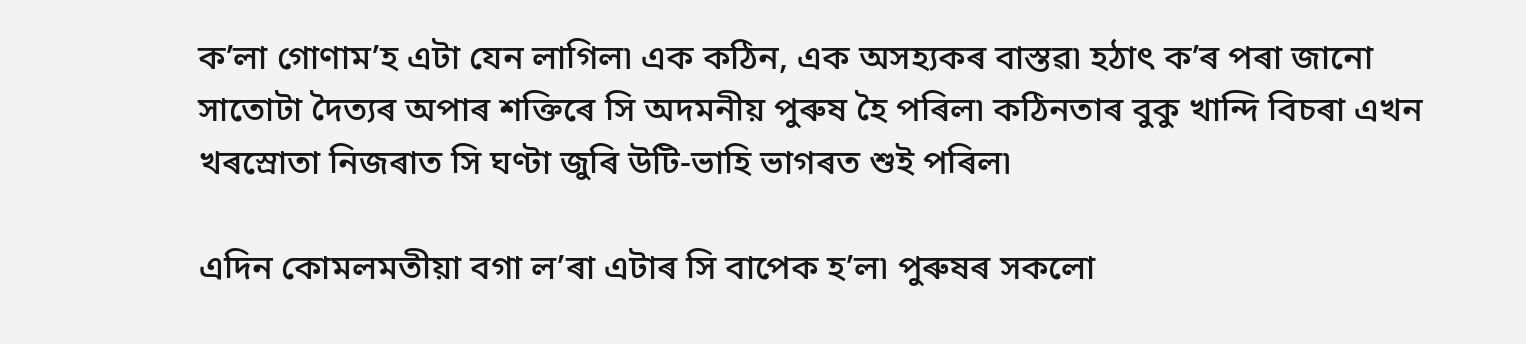ক’লা গোণাম’হ এটা যেন লাগিল৷ এক কঠিন, এক অসহ্যকৰ বাস্তৱ৷ হঠাৎ ক’ৰ পৰা জানো সাতোটা দৈত্যৰ অপাৰ শক্তিৰে সি অদমনীয় পুৰুষ হৈ পৰিল৷ কঠিনতাৰ বুকু খান্দি বিচৰা এখন খৰস্ৰোতা নিজৰাত সি ঘণ্টা জুৰি উটি-ভাহি ভাগৰত শুই পৰিল৷

এদিন কোমলমতীয়া বগা ল’ৰা এটাৰ সি বাপেক হ’ল৷ পুৰুষৰ সকলো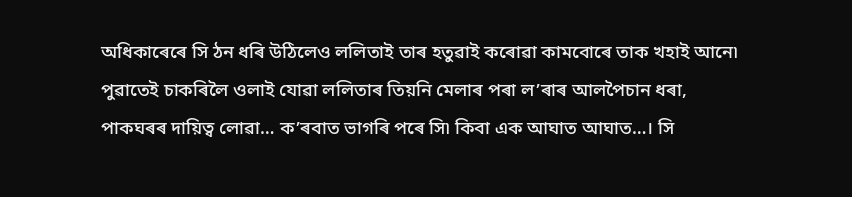অধিকাৰেৰে সি ঠন ধৰি উঠিলেও ললিতাই তাৰ হতুৱাই কৰোৱা কামবোৰে তাক খহাই আনে৷ পুৱাতেই চাকৰিলৈ ওলাই যোৱা ললিতাৰ তিয়নি মেলাৰ পৰা ল’ৰাৰ আলপৈচান ধৰা, পাকঘৰৰ দায়িত্ব লোৱা… ক’ৰবাত ভাগৰি পৰে সি৷ কিবা এক আঘাত আঘাত…। সি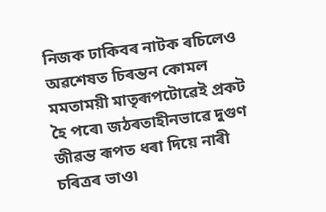নিজক ঢাকিবৰ নাটক ৰচিলেও অৱশেষত চিৰন্তন কোমল মমতাময়ী মাতৃৰূপটোৱেই প্ৰকট হৈ পৰে৷ জঠৰতাহীনভাৱে দুগুণ জীৱন্ত ৰূপত ধৰা দিয়ে নাৰী চৰিত্ৰৰ ভাও৷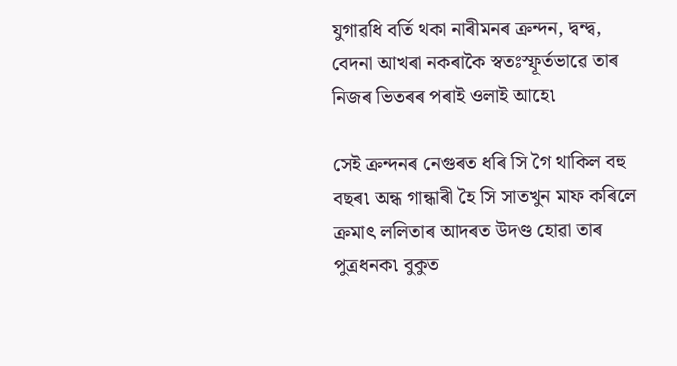যুগাৱধি বৰ্তি থকা নাৰীমনৰ ক্ৰন্দন, দ্বন্দ্ব, বেদনা আখৰা নকৰাকৈ স্বতঃস্ফূৰ্তভাৱে তাৰ নিজৰ ভিতৰৰ পৰাই ওলাই আহে৷

সেই ক্ৰন্দনৰ নেগুৰত ধৰি সি গৈ থাকিল বহু বছৰ৷ অন্ধ গান্ধাৰী হৈ সি সাতখুন মাফ কৰিলে ক্ৰমাৎ ললিতাৰ আদৰত উদণ্ড হোৱা তাৰ পুত্ৰধনক৷ বুকুত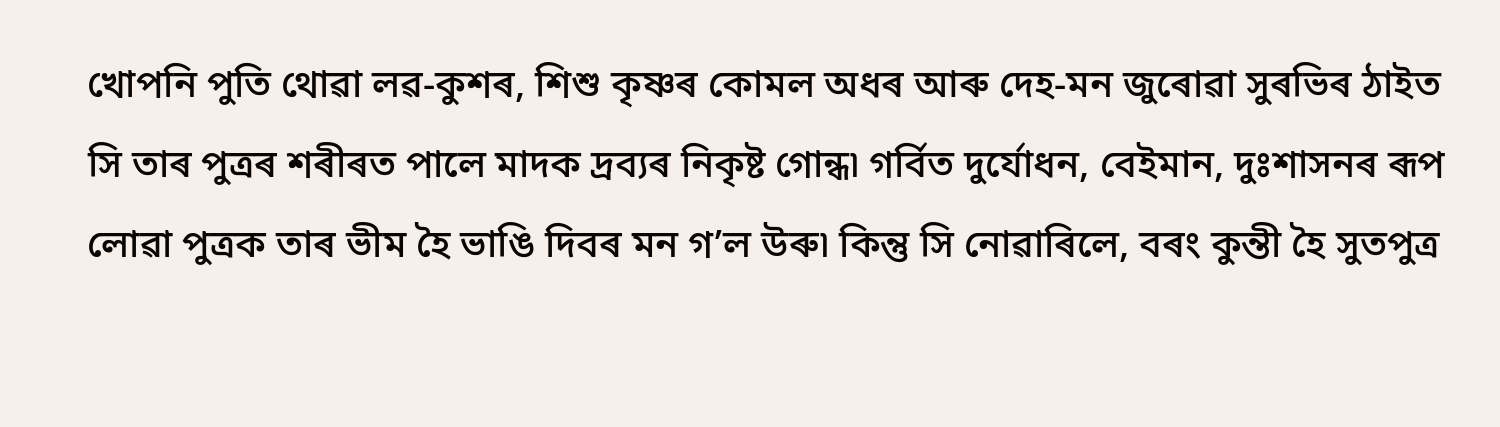খোপনি পুতি থোৱা লৱ-কুশৰ, শিশু কৃষ্ণৰ কোমল অধৰ আৰু দেহ-মন জুৰোৱা সুৰভিৰ ঠাইত সি তাৰ পুত্ৰৰ শৰীৰত পালে মাদক দ্ৰব্যৰ নিকৃষ্ট গোন্ধ৷ গৰ্বিত দুৰ্যোধন, বেইমান, দুঃশাসনৰ ৰূপ লোৱা পুত্ৰক তাৰ ভীম হৈ ভাঙি দিবৰ মন গ’ল উৰু৷ কিন্তু সি নোৱাৰিলে, বৰং কুন্তী হৈ সুতপুত্ৰ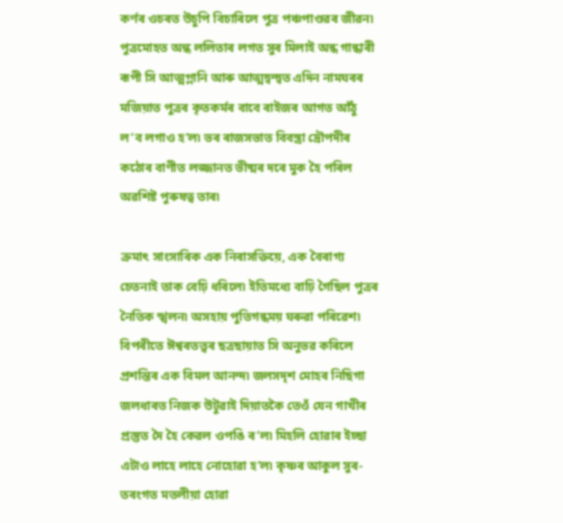কৰ্ণৰ ওচৰত উচুপি বিচাৰিলে পুত্ৰ পঞ্চপাণ্ডৱৰ জীৱন৷ পুত্ৰমোহত অন্ধ ললিতাৰ লগত সুৰ মিলাই অন্ধ গান্ধাৰী ৰূপী সি আত্মগ্লানি আৰু আত্মদ্বন্দ্বত এদিন নামঘৰৰ মজিয়াত পুত্ৰৰ কৃতকৰ্মৰ বাবে ৰাইজৰ আগত আঁঠু ল’ব লগাও হ’ল৷ ভৰ ৰাজসভাত বিবস্ত্ৰা দ্ৰৌপদীৰ কঠোৰ বাণীত লজ্জানত ভীষ্মৰ দৰে মুক হৈ পৰিল অৱশিষ্ট পুৰুষত্ব তাৰ৷

ক্ৰমাৎ সাংসাৰিক এক নিৰাসক্তিয়ে, এক বৈৰাগ্য চেতনাই তাক বেঢ়ি ধৰিলে৷ ইতিমধ্যে বাঢ়ি গৈছিল পুত্ৰৰ নৈতিক স্খলন৷ অসহায় পুতিগন্ধময় ঘৰুৱা পৰিৱেশ৷ বিপৰীতে ঈশ্বৰতত্ত্বৰ ছত্ৰছায়াত সি অনুভৱ কৰিলে প্ৰশন্তিৰ এক বিমল আনন্দ৷ জলসদৃশ মোহৰ নিছিগা জলধাৰত নিজক উটুৱাই দিয়াতকৈ তেওঁ যেন গাখীৰ প্ৰস্তুত দৈ হৈ কেৱল ওপঙি ৰ’ল৷ মিহলি হোৱাৰ ইচ্ছা এটাও লাহে লাহে নোহোৱা হ’ল৷ কৃষ্ণৰ আকুল সুৰ-তৰংগত মতলীয়া হোৱা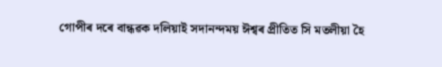গোপীৰ দৰে বান্ধৱক দলিয়াই সদানন্দময় ঈশ্বৰ প্ৰীতিত সি মতলীয়া হৈ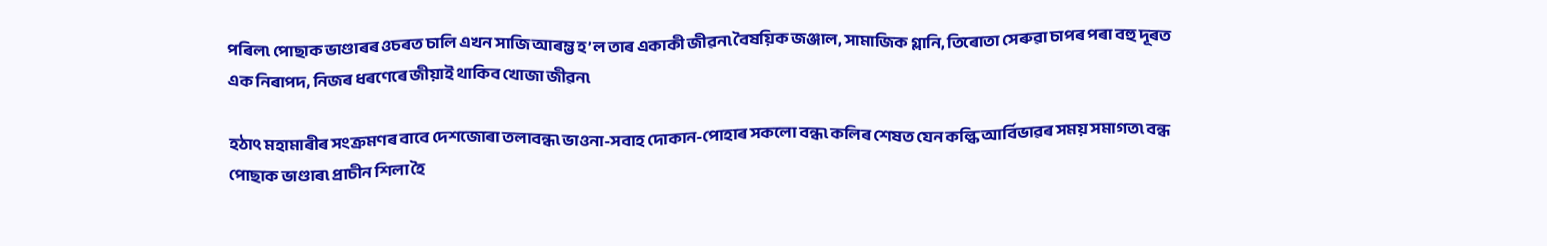পৰিল৷ পোছাক ভাণ্ডাৰৰ ওচৰত চালি এখন সাজি আৰম্ভ হ’ল তাৰ একাকী জীৱন৷ বৈষয়িক জঞ্জাল, সামাজিক গ্লানি, তিৰোতা সেৰুৱা চাপৰ পৰা বহু দূৰত এক নিৰাপদ, নিজৰ ধৰণেৰে জীয়াই থাকিব খোজা জীৱন৷

হঠাৎ মহামাৰীৰ সংক্ৰমণৰ বাবে দেশজোৰা তলাবন্ধ৷ ভাওনা-সবাহ দোকান-পোহাৰ সকলো বন্ধ৷ কলিৰ শেষত যেন কল্কি আৰ্বিভাৱৰ সময় সমাগত৷ বন্ধ পোছাক ভাণ্ডাৰ৷ প্ৰাচীন শিলা হৈ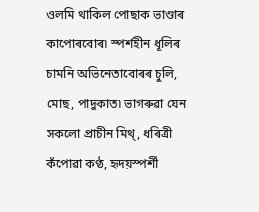ওলমি থাকিল পোছাক ভাণ্ডাৰ কাপোৰবোৰ৷ স্পৰ্শহীন ধূলিৰ চামনি অভিনেতাবোৰৰ চুলি, মোছ, পাদুকাত৷ ভাগৰুৱা যেন সকলো প্ৰাচীন মিথ্‌, ধৰিত্ৰী কঁপোৱা কণ্ঠ, হৃদয়স্পৰ্শী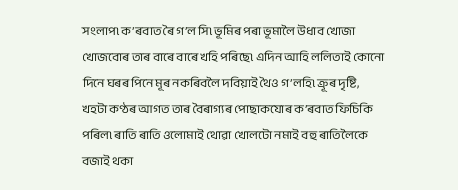সংলাপ৷ ক’ৰবাত ৰৈ গ’ল সি৷ ভূমিৰ পৰা ভূমালৈ‍ উধাব খোজা খোজবোৰ তাৰ বাৰে বাৰে খহি পৰিছে৷ এদিন আহি ললিতাই কোনো দিনে ঘৰৰ পিনে মূৰ নকৰিবলৈ দবিয়াই থৈও গ’লহি৷ ক্ৰূৰ দৃষ্টি, খহটা কণ্ঠৰ আগত তাৰ বৈৰাগ্যৰ পোছাকযোৰ ক’ৰবাত ফিচিকি পৰিল৷ ৰাতি ৰাতি ওলোমাই থোৱা খোলটো নমাই বহু ৰাতিলৈকে বজাই থকা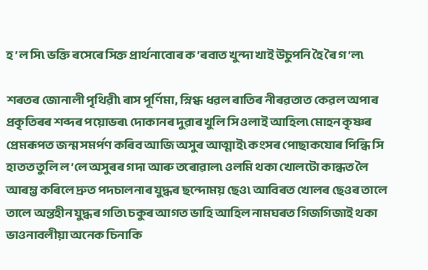হ’ল সি৷ ভক্তি ৰসেৰে সিক্ত প্ৰাৰ্থনাবোৰ ক’ৰবাত খুন্দা খাই উচুপনি হৈ ৰৈ গ’ল৷

শৰতৰ জোনালী পৃথিৱী৷ ৰাস পূৰ্ণিমা, স্নিগ্ধ ধৱল ৰাতিৰ নীৰৱতাত কেৱল অপাৰ প্ৰকৃতিৰৰ শব্দৰ পয়োভৰ৷ দোকানৰ দুৱাৰ খুলি সি ওলাই আহিল৷ মোহন কৃষ্ণৰ প্ৰেমৰূপত জন্ম সমৰ্পণ কৰিব আজি অসুৰ আত্মাই৷ কংসৰ পোছাকযোৰ পিন্ধি সি হাতত তুলি ল’লে অসুৰৰ গদা আৰু তৰোৱাল৷ ওলমি থকা খোলটো কান্ধত লৈ আৰম্ভ কৰিলে দ্ৰুত পদচালনাৰ যুদ্ধৰ ছন্দোময় ছেও৷ আবিৰত খোলৰ ছেওৰ তালে তালে অন্তহীন যুদ্ধৰ গতি৷ চকুৰ আগত ভাহি আহিল নামঘৰত গিজগিজাই থকা ভাওনাবলীয়া অনেক চিনাকি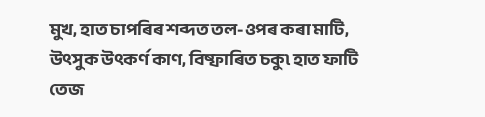মুখ, হাত চাপৰিৰ শব্দত তল-ওপৰ কৰা মাটি, উৎসুক উৎকৰ্ণ কাণ, বিষ্ফাৰিত চকু৷ হাত ফাটি তেজ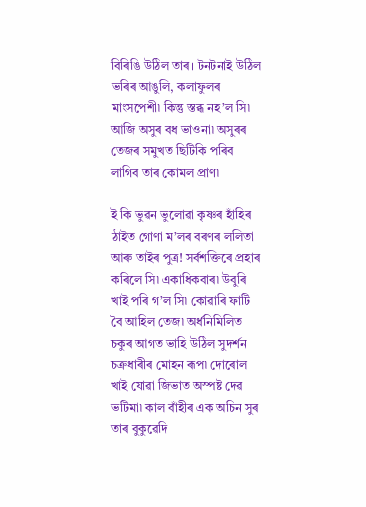বিৰিঙি উঠিল তাৰ। টনটনাই উঠিল ভৰিৰ আঙুলি, কলাফুলৰ মাংসপেশী৷ কিন্তু স্তব্ধ নহ’ল সি৷ আজি অসুৰ বধ ভাওনা৷ অসুৰৰ তেজৰ সমুখত ছিটিকি পৰিব লাগিব তাৰ কোমল প্ৰাণ৷

ই কি ভুৱন ভুলোৱা কৃষ্ণৰ হাঁহিৰ ঠাইত গোণা ম’লৰ বৰণৰ ললিতা আৰু তাইৰ পুত্ৰ! সৰ্বশক্তিৰে প্ৰহাৰ কৰিলে সি৷ একাধিকবাৰ৷ উবুৰি খাই পৰি গ’ল সি৷ কোৱাৰি ফাটি বৈ আহিল তেজ৷ অৰ্ধনিমিলিত চকুৰ আগত ভাহি উঠিল সুদৰ্শন চক্ৰধাৰীৰ মোহন ৰূপ৷ দোৰোল খাই যোৱা জিভাত অস্পষ্ট দেৱ ভটিমা৷ কাল বাঁহীৰ এক অচিন সুৰ তাৰ বুকুৱেদি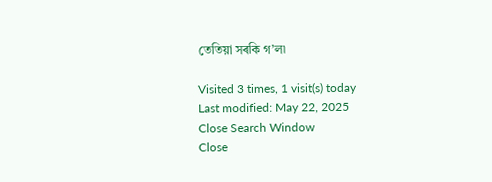তেতিয়া সৰকি গ’ল৷

Visited 3 times, 1 visit(s) today
Last modified: May 22, 2025
Close Search Window
Close